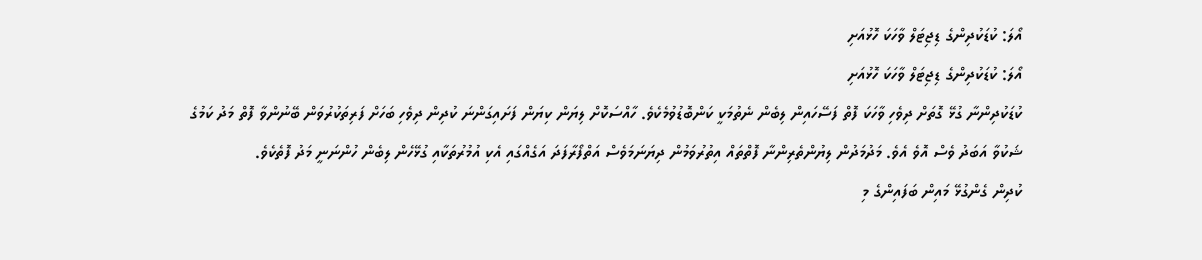އޯލަ: ކުޑަކުދިންގެ ޑިޖިޓަލް ވާހަކަ ހޮޅުއަށި
އޯލަ: ކުޑަކުދިންގެ ޑިޖިޓަލް ވާހަކަ ހޮޅުއަށި
ކުޑަކުދިންނާ ގުޅޭ ގޮތަށް ދިވެހި ވާހަކަ ފޮތް ފަސޭހައިން ލިބެން ނެތުމަކީ ކަންބޮޑުވުމެކެވެ. ހާއްސަކޮށް ލިޔަން ކިޔަން ފަށައިގަންނަ ކުދިން ދިވެހި ބަހަށް ފަރިތަކުރުވަން ބޭނުންވާ ފޮތް މަދު ކަމުގެ ޝަކުވާ އަބަދު ވެސް އޮވެ އެވެ. މަދުމަދުން ލިޔުންތެރިންނާ ފޮތްތައް އިތުރުވަމުން ދިޔަނަމަވެސް އަތްފޯރާފަދަ އަގެއްގައި އެކި އުމުރުތަކާއި ގުޅޭހެން ލިބެން ހުންނަނީ މަދު ފޮތެކެވެ.
ކުދިން ގެންގުޅޭ މައިން ބަފައިންގެ މި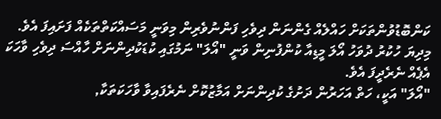ކަންބޮޑުވުންތަކަށް ހައްލެއް ގެންނަން ދިވެހި ފަންނުވެރިން މިވަނީ މަސައްކަތްތަކެއް ފަށައިފަ އެވެ. މިދިޔަ ހުކުރު ދުވަހު އޯލަ މީޑިއާ ކުންފުނިން ވަނީ "އޯލަ" ނަމުގައި ކުޑަކުދިންނަށް ހާއްސަ ދިވެހި ވާހަކަ އެޕެއް ނެރެދީފަ އެވެ.
"އޯލަ" އަކީ، ހަތް އަހަރުން ދަށުގެ ކުދިންނަށް އަމާޒުކޮށް ނެރެފައިވާ ވާހަކަތަކާ,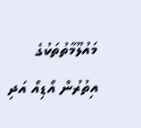މައުލޫމާތުތަކުގެ އިތުރުން އޯޑިއޯ އަދި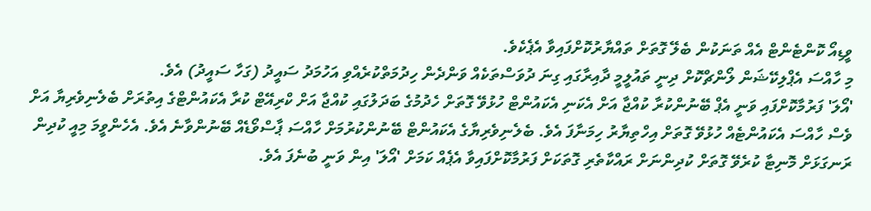ވީޑިއޯ ކޮންޓެންޓް އެއް ތަނަކުން ބެލޭ ގޮތަށް ތައްޔާރުކޮށްފައިވާ އެޕެކެވެ.
މި ހާއްސަ އެޕްލިކޭޝަން ލޯންޗްކޮށް ދިނީ ތައުލީމީ ދާއިރާގައި ގިނަ ދުވަސްތަކެއް ވަންދެން ހިދުމަތްކުރެއްވި އަހުމަދު ސައީދު (ގަހާ ސައީދު) އެވެ.
'އޯލަ' ފަރުމާކޮށްފައި ވަނީ އެޕް ބޭނުންކުރާ ކުއްޖާ އަށް އެކަނި އެކައުންޓް ހުޅުވޭ ގޮތަށް ހެދުމުގެ ބަދަލުގައި ކުއްޖާ އަށް ކްރިއޭޓް ކުރާ އެކައުންޓްގެ އިތުރަށް ބެލެނިވެރިޔާ އަށް ވެސް ހާއްސަ އެކައުންޓެއް ހުޅުވޭ ގޮތަށް އިހްތިޔާރު ހިމަނާފަ އެވެ. ބެލެނިވެރިޔާގެ އެކައުންޓް ބޭނުންކުރުމަށް ހާއްސަ ޕާސްވޯޑެއް ބޭނުންވާނެ އެވެ. އެހެންވީމަ މިއީ ކުދިން ރަނގަޅަށް މޮނިޓާ ކުރެވޭ ގޮތަށް ކުދިންނަށް ރައްކާތެރި ގޮތަކަށް ފަރުމާކޮށްފައިވާ އެޕެއް ކަމަށް 'އޯލަ' އިން ވަނީ ބުނެފަ އެވެ.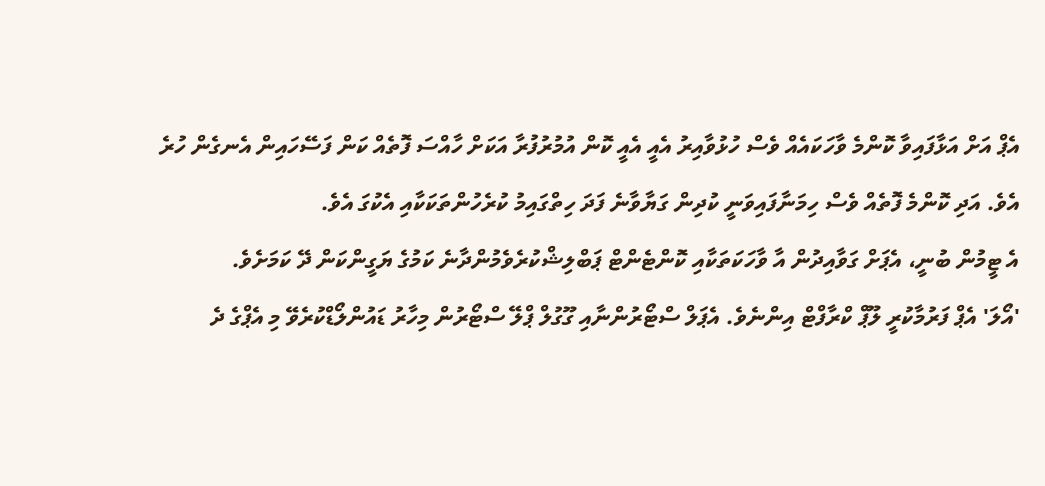އެޕް އަށް އަޅާފައިވާ ކޮންމެ ވާހަކައެއް ވެސް ހުޅުވާއިރު އެއީ އެއީ ކޮން އުމުރުފުރާ އަކަށް ހާއްސަ ފޮތެއް ކަން ފަސޭހައިން އެނގެން ހުރެ އެވެ. އަދި ކޮންމެ ފޮތެއް ވެސް ހިމަނާފައިވަނީ ކުދިން ގަޔާވާނެ ފަދަ ހިތްގައިމު ކުރެހުންތަކަކާއި އެކުގަ އެވެ.
އެ ޓީމުން ބުނީ، އެޕަށް ގަވާއިދުން އާ ވާހަކަތަކާއި ކޮންޓެންޓް ޕަބްލިޝްކުރެވެމުންދާނެ ކަމުގެ ޔަގީންކަން ދޭ ކަމަށެވެ.
'އޯލަ' އެޕް ފަރުމާކުރީ ލޫޕް ކްރާފްޓް އިންނެވެ. އެޕަލް ސްޓޯރުންނާއި ގޫގުލް ޕްލޭ ސްޓޯރުން މިހާރު ޑައުންލޯޑްކުރެވޭ މި އެޕްގެ ދެ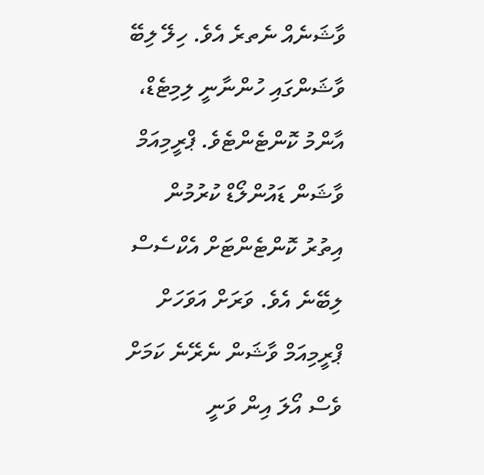ވާޝަނެއް ނެތރެ އެވެ. ހިލޭ ލިބޭ ވާޝަންގައި ހުންނާނީ ލިމިޓެޑް، އާންމު ކޮންޓެންޓެވެ. ޕްރީމިއަމް ވާޝަން ޑައުންލޯޑް ކުރުމުން އިތުރު ކޮންޓެންޓަށް އެކްސެސް ލިބޭނެ އެވެ. ވަރަށް އަވަހަށް ޕްރީމިއަމް ވާޝަން ނެރޭނެ ކަމަށް ވެސް އޯލަ އިން ވަނީ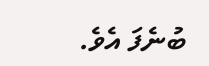ބުނެފަ އެވެ.